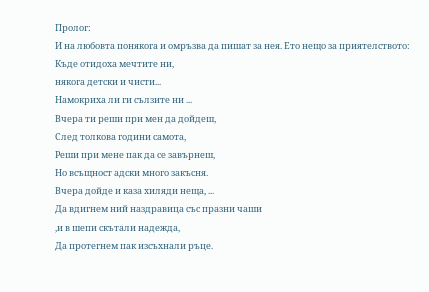Пролог:
И на любовта понякога и омръзва да пишат за нея. Ето нещо за приятелството:
Къде отидоха мечтите ни,
някога детски и чисти...
Намокриха ли ги сълзите ни ...
Вчера ти реши при мен да дойдеш,
След толкова години самота,
Реши при мене пак да се завърнеш,
Но всъщност адски много закъсня.
Вчера дойде и каза хиляди неща, ...
Да вдигнем ний наздравица със празни чаши
,и в шепи скътали надежда,
Да протегнем пак изсъхнали ръце.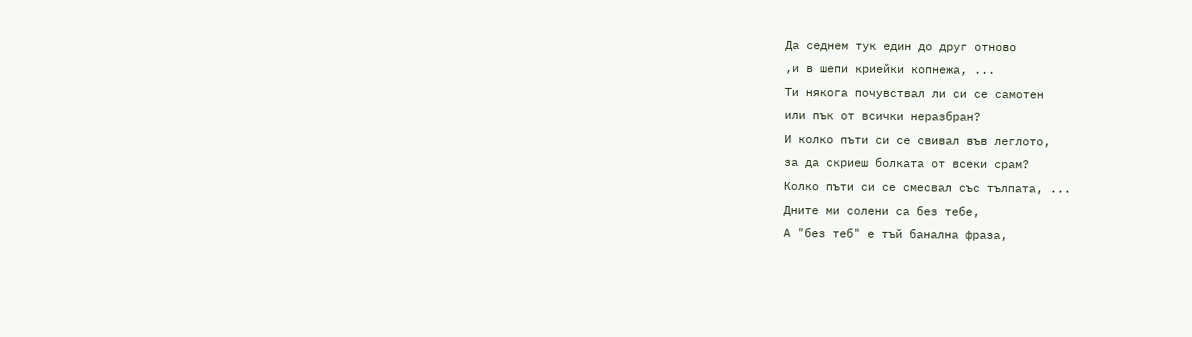Да седнем тук един до друг отново
,и в шепи криейки копнежа, ...
Ти някога почувствал ли си се самотен
или пък от всички неразбран?
И колко пъти си се свивал във леглото,
за да скриеш болката от всеки срам?
Колко пъти си се смесвал със тълпата, ...
Дните ми солени са без тебе,
А "без теб" е тъй банална фраза,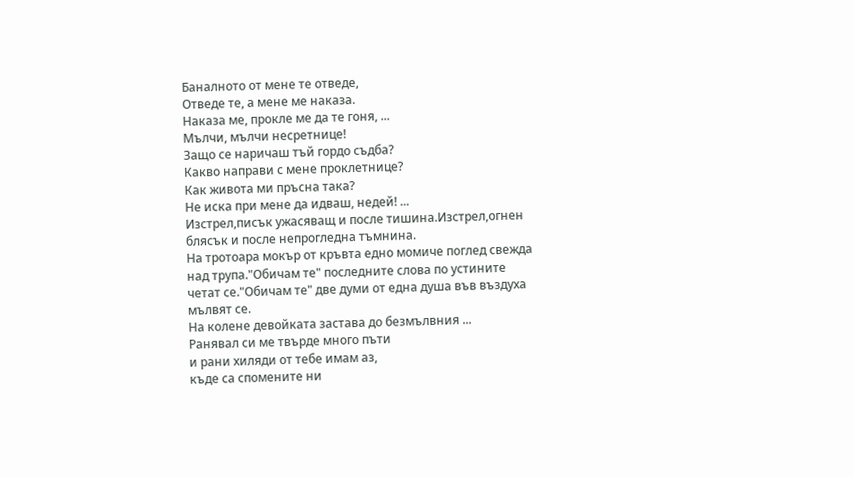Баналното от мене те отведе,
Отведе те, а мене ме наказа.
Наказа ме, прокле ме да те гоня, ...
Мълчи, мълчи несретнице!
Защо се наричаш тъй гордо съдба?
Какво направи с мене проклетнице?
Как живота ми пръсна така?
Не иска при мене да идваш, недей! ...
Изстрел,писък ужасяващ и после тишина.Изстрел,огнен блясък и после непрогледна тъмнина.
На тротоара мокър от кръвта едно момиче поглед свежда над трупа."Обичам те" последните слова по устините четат се."Обичам те" две думи от една душа във въздуха мълвят се.
На колене девойката застава до безмълвния ...
Ранявал си ме твърде много пъти
и рани хиляди от тебе имам аз,
къде са спомените ни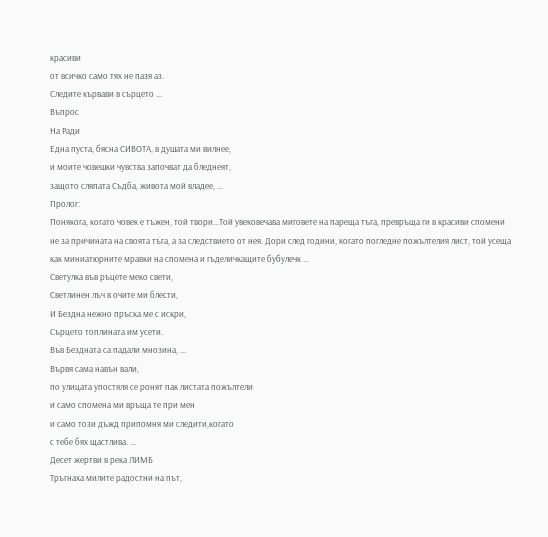красиви
от всичко само тях не пазя аз.
Следите кървави в сърцето ...
Въпрос
На Ради
Една пуста, бясна СИВОТА, в душата ми вилнее,
и моите човешки чувства започват да бледнеят,
защото сляпата Съдба, живота мой владее, ...
Пролог:
Понякога, когато човек е тъжен, той твори...Той yвековечава миговете на пареща тъга, превръща ги в красиви спомени не за причината на своята тъга, а за следствието от нея. Дори след години, когато погледне пожълтелия лист, той усеща как миниатюрните мравки на спомена и гъделичкащите бубулечк ...
Светулка във ръцете меко свети,
Светлинен лъч в очите ми блести,
И Бездна нежно пръска ме с искри,
Сърцето топлината им усети.
Във Бездната са падали мнозина, ...
Вървя сама навън вали,
по улицата упостяля се ронят пак листата пожълтели
и само спомена ми връща те при мен
и само този дъжд припомня ми следити,когато
с тебе бях щастлива. ...
Десет жертви в река ЛИМБ
Тръгнаха милите радостни на път,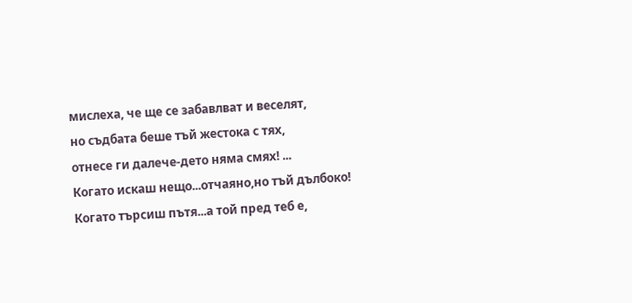мислеха, че ще се забавлват и веселят,
но съдбата беше тъй жестока с тях,
отнесе ги далече-дето няма смях! ...
Когато искаш нещо...отчаяно,но тъй дълбоко!
Когато търсиш пътя...а той пред теб е,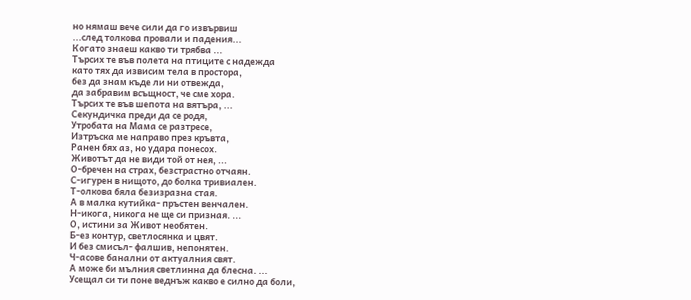но нямаш вече сили да го извървиш
...след толкова провали и падения...
Когато знаеш какво ти трябва ...
Търсих те във полета на птиците с надежда
като тях да извисим тела в простора,
без да знам къде ли ни отвежда,
да забравим всъщност, че сме хора.
Търсих те във шепота на вятъра, ...
Секундичка преди да се родя,
Утробата на Мама се разтресе,
Изтръска ме направо през кръвта,
Ранен бях аз, но удара понесох.
Животът да не види той от нея, ...
О-бречен на страх, безстрастно отчаян.
С-игурен в нищото, до болка тривиален.
Т-олкова бяла безизразна стая.
А в малка кутийка- пръстен венчален.
Н-икога, никога не ще си призная. ...
О, истини за Живот необятен.
Б-ез контур, светлосянка и цвят.
И без смисъл- фалшив, непонятен.
Ч-асове банални от актуалния свят.
А може би мълния светлинна да блесна. ...
Усещал си ти поне веднъж какво е силно да боли,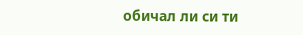обичал ли си ти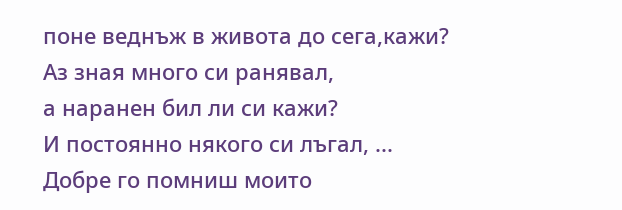поне веднъж в живота до сега,кажи?
Аз зная много си ранявал,
а наранен бил ли си кажи?
И постоянно някого си лъгал, ...
Добре го помниш моито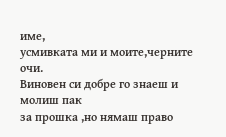име,
усмивката ми и моите,черните очи.
Виновен си добре го знаеш и молиш пак
за прошка ,но нямаш право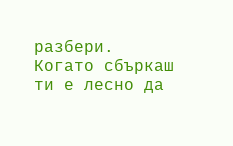разбери.
Когато сбъркаш ти е лесно да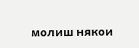молиш някои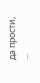да прости, ...